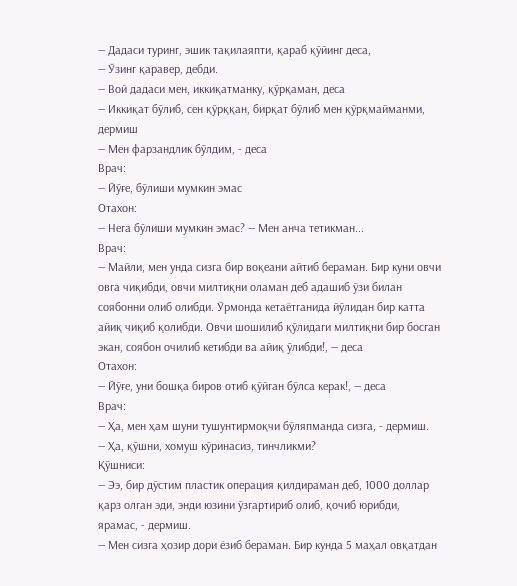— Дадаси туринг, эшик тақилаяпти, қараб қўйинг деса,
— Ўзинг қаравер, дебди.
— Вой дадаси мен, иккиқатманку, қўрқаман, деса
— Иккиқат бўлиб, сен қўрққан, бирқат бўлиб мен қўрқмайманми, дермиш
— Мен фарзандлик бўлдим, - деса
Врач:
— Йўғе, бўлиши мумкин эмас
Отахон:
— Нега бўлиши мумкин эмас? — Мен анча тетикман...
Врач:
— Майли, мен унда сизга бир воқеани айтиб бераман. Бир куни овчи овга чиқибди, овчи милтиқни оламан деб адашиб ўзи билан соябонни олиб олибди. Ўрмонда кетаётганида йўлидан бир катта айиқ чиқиб қолибди. Овчи шошилиб қўлидаги милтиқни бир босган экан, соябон очилиб кетибди ва айиқ ўлибди!, — деса
Отахон:
— Йўғе, уни бошқа биров отиб қўйган бўлса керак!, — деса
Врач:
— Ҳа, мен ҳам шуни тушунтирмоқчи бўляпманда сизга, - дермиш.
— Ҳа, қўшни, хомуш кўринасиз, тинчликми?
Қўшниси:
— Ээ, бир дўстим пластик операция қилдираман деб, 1000 доллар қарз олган эди, энди юзини ўзгартириб олиб, қочиб юрибди, ярамас, - дермиш.
— Мен сизга ҳозир дори ёзиб бераман. Бир кунда 5 маҳал овқатдан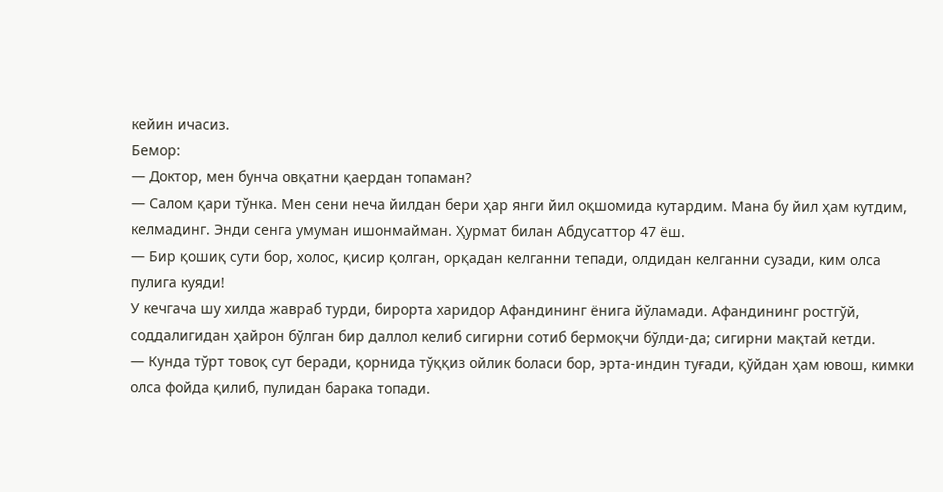кейин ичасиз.
Бемор:
— Доктор, мен бунча овқатни қаердан топаман?
— Салом қари тўнка. Мен сени неча йилдан бери ҳар янги йил оқшомида кутардим. Мана бу йил ҳам кутдим, келмадинг. Энди сенга умуман ишонмайман. Ҳурмат билан Абдусаттор 47 ёш.
— Бир қошиқ сути бор, холос, қисир қолган, орқадан келганни тепади, олдидан келганни сузади, ким олса пулига куяди!
У кечгача шу хилда жавраб турди, бирорта харидор Афандининг ёнига йўламади. Афандининг ростгўй, соддалигидан ҳайрон бўлган бир даллол келиб сигирни сотиб бермоқчи бўлди-да; сигирни мақтай кетди.
— Кунда тўрт товоқ сут беради, қорнида тўққиз ойлик боласи бор, эрта-индин туғади, қўйдан ҳам ювош, кимки олса фойда қилиб, пулидан барака топади.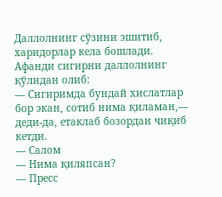Даллолнинг сўзини эшитиб, харидорлар кела бошлади. Афанди сигирни даллолнинг қўлидан олиб:
— Сигиримда бундай хислатлар бор экан, сотиб нима қиламан,— деди-да, етаклаб бозордан чиқиб кетди.
— Салом
— Нима қиляпсан?
— Пресс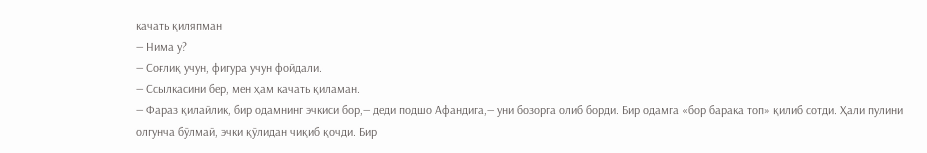качать қиляпман
— Нима у?
— Соғлиқ учун, фигура учун фойдали.
— Ссылкасини бер, мен ҳам качать қиламан.
— Фараз қилайлик, бир одамнинг эчкиси бор,— деди подшо Афандига,— уни бозорга олиб борди. Бир одамга «бор барака топ» қилиб сотди. Ҳали пулини олгунча бўлмай, эчки қўлидан чиқиб қочди. Бир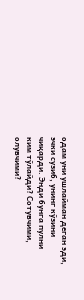одам уни ушлайман деган эди, эчки сузиб, унинг кўзини чиқарди. Энди бунга пулни ким тўлайди? Сотувчими, олувчими?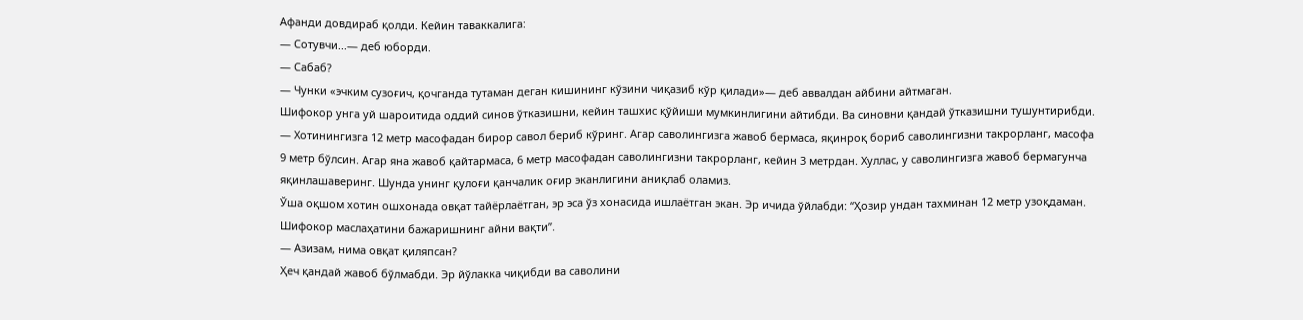Афанди довдираб қолди. Кейин таваккалига:
— Сотувчи...— деб юборди.
— Сабаб?
— Чунки «эчким сузоғич, қочганда тутаман деган кишининг кўзини чиқазиб кўр қилади»— деб аввалдан айбини айтмаган.
Шифокор унга уй шароитида оддий синов ўтказишни, кейин ташхис қўйиши мумкинлигини айтибди. Ва синовни қандай ўтказишни тушунтирибди.
— Хотинингизга 12 метр масофадан бирор савол бериб кўринг. Агар саволингизга жавоб бермаса, яқинроқ бориб саволингизни такрорланг, масофа 9 метр бўлсин. Агар яна жавоб қайтармаса, 6 метр масофадан саволингизни такрорланг, кейин 3 метрдан. Хуллас, у саволингизга жавоб бермагунча яқинлашаверинг. Шунда унинг қулоғи қанчалик оғир эканлигини аниқлаб оламиз.
Ўша оқшом хотин ошхонада овқат тайёрлаётган, эр эса ўз хонасида ишлаётган экан. Эр ичида ўйлабди: “Ҳозир ундан тахминан 12 метр узоқдаман. Шифокор маслаҳатини бажаришнинг айни вақти”.
— Азизам, нима овқат қиляпсан?
Ҳеч қандай жавоб бўлмабди. Эр йўлакка чиқибди ва саволини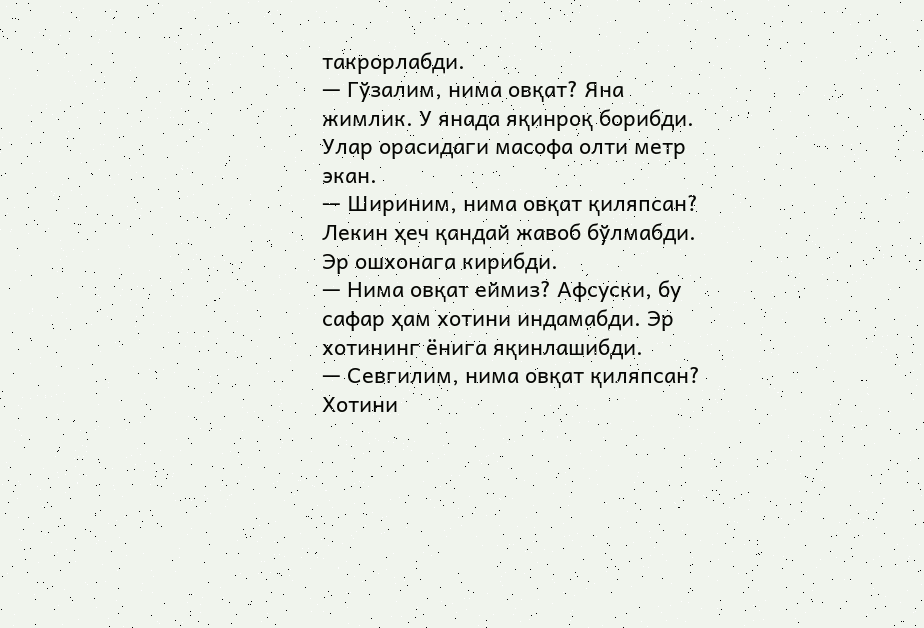такрорлабди.
— Гўзалим, нима овқат? Яна жимлик. У янада яқинроқ борибди. Улар орасидаги масофа олти метр экан.
— Шириним, нима овқат қиляпсан? Лекин ҳеч қандай жавоб бўлмабди. Эр ошхонага кирибди.
— Нима овқат еймиз? Афсуски, бу сафар ҳам хотини индамабди. Эр хотининг ёнига яқинлашибди.
— Севгилим, нима овқат қиляпсан?
Хотини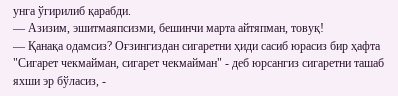унга ўгирилиб қарабди.
— Азизим, эшитмаяпсизми, бешинчи марта айтяпман, товуқ!
— Қанақа одамсиз? Оғзингиздан сигаретни ҳиди сасиб юрасиз бир ҳафта "Сигарет чекмайман, сигарет чекмайман" - деб юрсангиз сигаретни ташаб яхши эр бўласиз, -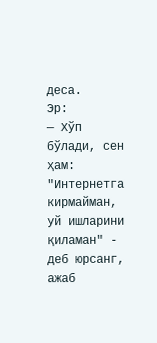деса.
Эр:
— Хўп бўлади, сен ҳам: "Интернетга кирмайман, уй ишларини қиламан" - деб юрсанг, ажаб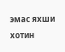эмас яхши хотин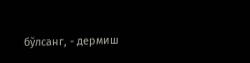бўлсанг, - дермиш